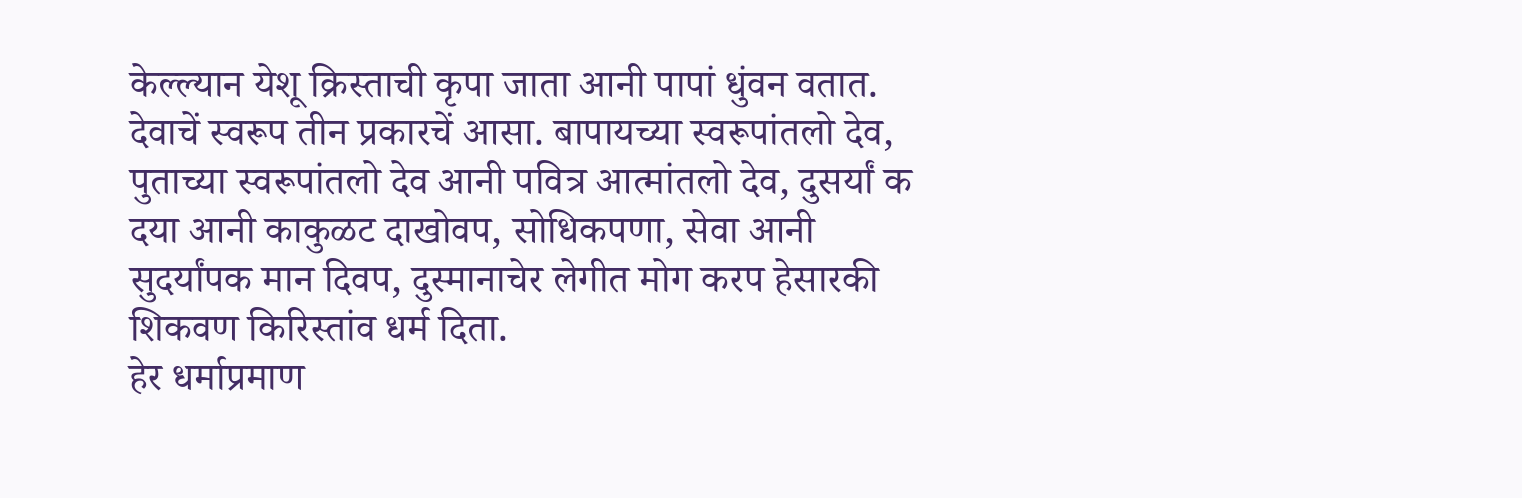केल्ल्यान येशू क्रिस्ताची कृपा जाता आनी पापां धुंवन वतात. देवाचें स्वरूप तीन प्रकारचें आसा. बापायच्या स्वरूपांतलो देव, पुताच्या स्वरूपांतलो देव आनी पवित्र आत्मांतलो देव, दुसर्यां क दया आनी काकुळट दाखोवप, सोधिकपणा, सेवा आनी सुदर्यांपक मान दिवप, दुस्मानाचेर लेगीत मोग करप हेसारकी शिकवण किरिस्तांव धर्म दिता.
हेर धर्माप्रमाण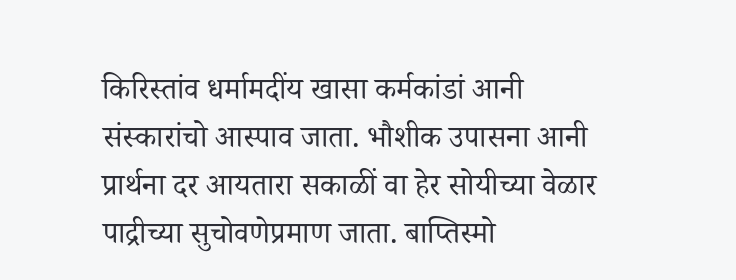किरिस्तांव धर्मामदींय खासा कर्मकांडां आनी संस्कारांचो आस्पाव जाता. भौशीक उपासना आनी प्रार्थना दर आयतारा सकाळीं वा हेर सोयीच्या वेळार पाद्रीच्या सुचोवणेप्रमाण जाता. बाप्तिस्मो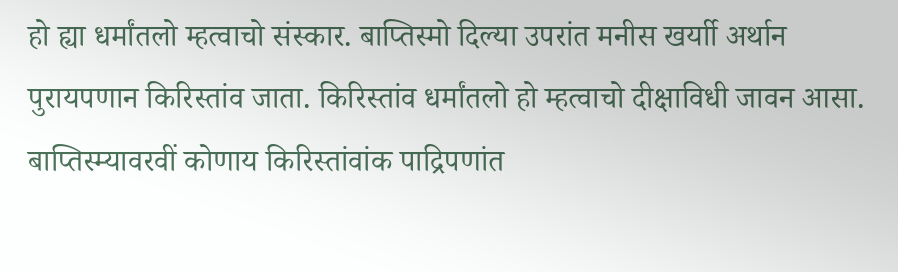हो ह्या धर्मांतलो म्हत्वाचो संस्कार. बाप्तिस्मो दिल्या उपरांत मनीस खर्याी अर्थान पुरायपणान किरिस्तांव जाता. किरिस्तांव धर्मांतलो हो म्हत्वाचो दीक्षाविधी जावन आसा.
बाप्तिस्म्यावरवीं कोणाय किरिस्तांवांक पाद्रिपणांत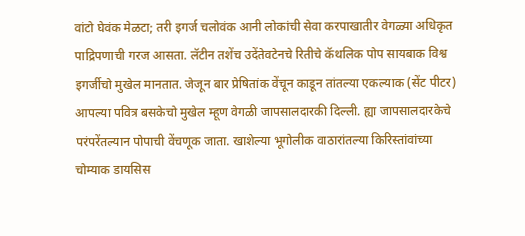वांटो घेवंक मेळटा; तरी इगर्ज चलोवंक आनी लोकांची सेवा करपाखातीर वेगळ्या अधिकृत पाद्रिपणाची गरज आसता. लॅटीन तशेंच उदेंतेवटेनचे रितीचे कॅथलिक पोप सायबाक विश्व इगर्जीचो मुखेल मानतात. जेजून बार प्रेषितांक वेंचून काडून तांतल्या एकल्याक (सेंट पीटर) आपल्या पवित्र बसकेचो मुखेल म्हूण वेगळी जापसालदारकी दिल्ली. ह्या जापसालदारकेचे परंपरेंतल्यान पोपाची वेंचणूक जाता. खाशेल्या भूगोलीक वाठारांतल्या किरिस्तांवांच्या चोम्याक डायसिस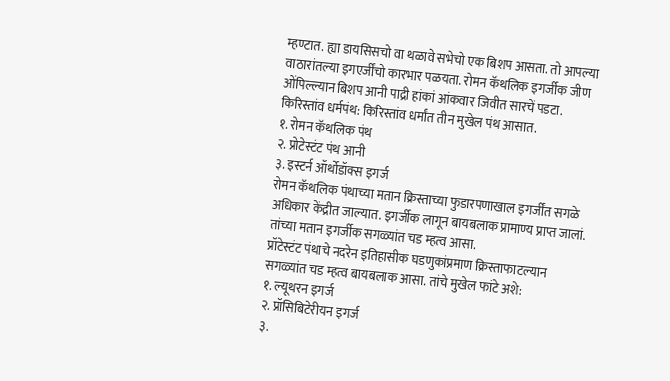म्हण्टात. ह्या डायसिसचो वा थळावे सभेचो एक बिशप आसता. तो आपल्या वाठारांतल्या इगएर्जींचो कारभार पळयता. रोमन कॅथलिक इगर्जीक जीण ओंपिल्ल्यान बिशप आनी पाद्री हांकां आंकवार जिवीत सारचें पडटा.
किरिस्तांव धर्मपंथ: किरिस्तांव धर्मांत तीन मुखेल पंथ आसात.
१. रोमन कॅथलिक पंथ
२. प्रोटेस्टंट पंथ आनी
३. इस्टर्न ऑर्थोडॉक्स इगर्ज
रोमन कॅथलिक पंथाच्या मतान क्रिस्ताच्या फुडारपणाखाल इगर्जींत सगळे अधिकार केंद्रीत जाल्यात. इगर्जीक लागून बायबलाक प्रामाण्य प्राप्त जालां. तांच्या मतान इगर्जीक सगळ्यांत चड म्हत्व आसा.
प्रॉटेस्टंट पंथाचे नदरेन इतिहासीक घडणुकांप्रमाण क्रिस्ताफाटल्यान सगळ्यांत चड म्हत्व बायबलाक आसा. तांचे मुखेल फांटे अशे:
१. ल्यूथरन इगर्ज
२. प्रॉसिबिटेरीयन इगर्ज
३.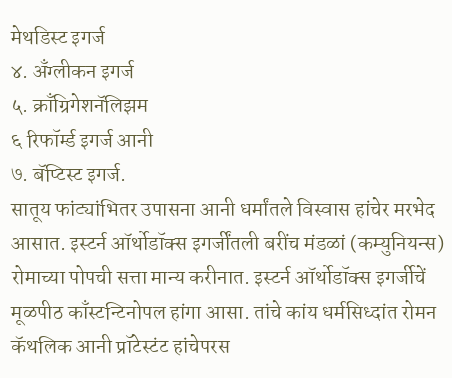मेथडिस्ट इगर्ज
४. अँग्लीकन इगर्ज
५. क्राँग्रिगेशनॅलिझम
६ रिफॉर्म्ड इगर्ज आनी
७. बॅप्टिस्ट इगर्ज.
सातूय फांट्यांभितर उपासना आनी धर्मांतले विस्वास हांचेर मरभेद आसात. इस्टर्न ऑर्थोडॉक्स इगर्जींतली बरींच मंडळां (कम्युनियन्स) रोमाच्या पोपची सत्ता मान्य करीनात. इस्टर्न ऑर्थोडॉक्स इगर्जीचें मूळपीठ काँस्टन्टिनोपल हांगा आसा. तांचे कांय धर्मसिध्दांत रोमन कॅथलिक आनी प्रॉटेस्टंट हांचेपरस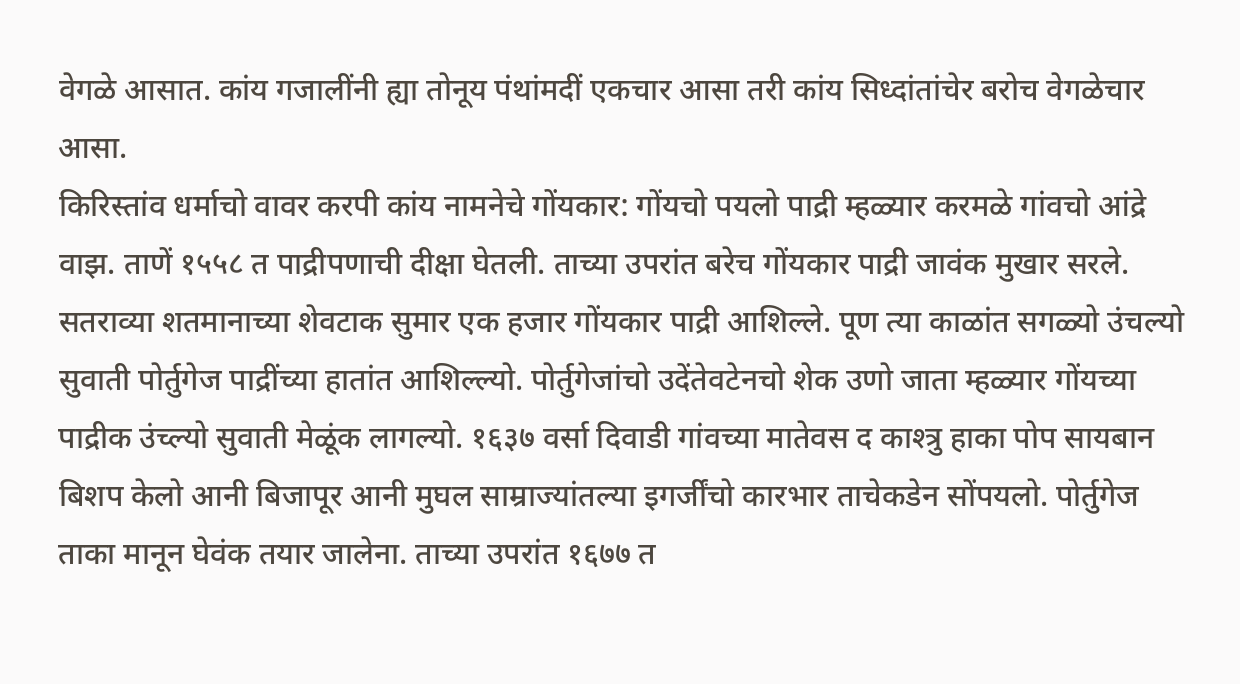वेगळे आसात. कांय गजालींनी ह्या तोनूय पंथांमदीं एकचार आसा तरी कांय सिध्दांतांचेर बरोच वेगळेचार आसा.
किरिस्तांव धर्माचो वावर करपी कांय नामनेचे गोंयकार: गोंयचो पयलो पाद्री म्हळ्यार करमळे गांवचो आंद्रे वाझ. ताणें १५५८ त पाद्रीपणाची दीक्षा घेतली. ताच्या उपरांत बरेच गोंयकार पाद्री जावंक मुखार सरले. सतराव्या शतमानाच्या शेवटाक सुमार एक हजार गोंयकार पाद्री आशिल्ले. पूण त्या काळांत सगळ्यो उंचल्यो सुवाती पोर्तुगेज पाद्रींच्या हातांत आशिल्ल्यो. पोर्तुगेजांचो उदेंतेवटेनचो शेक उणो जाता म्हळ्यार गोंयच्या पाद्रीक उंच्ल्यो सुवाती मेळूंक लागल्यो. १६३७ वर्सा दिवाडी गांवच्या मातेवस द काश्त्रु हाका पोप सायबान बिशप केलो आनी बिजापूर आनी मुघल साम्राज्यांतल्या इगर्जींचो कारभार ताचेकडेन सोंपयलो. पोर्तुगेज ताका मानून घेवंक तयार जालेना. ताच्या उपरांत १६७७ त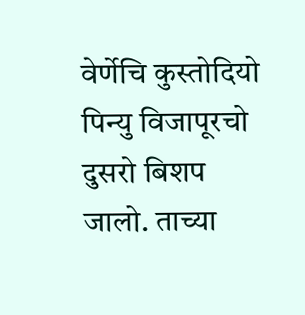वेर्णेचि कुस्तोदियो पिन्यु विजापूरचो दुसरो बिशप जालो. ताच्या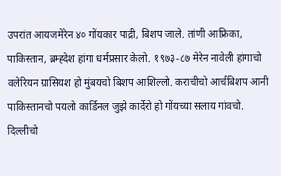उपरांत आयजमेरेन ४० गोंयकार पाद्री, बिशप जाले. तांणी आफ्रिका, पाकिस्तान, ब्रम्ह्देश हांगा धर्मप्रसार केलो. १९७३-८७ मेरेन नावेली हांगाचो वलेरियन ग्रासियश हो मुंबयचो बिशप आशिल्लो. कराचीचो आर्चबिशप आनी पाकिस्तानचो पयलो कार्डिनल जुझे कार्देरो हो गोंयच्या सलाय गांवचो. दिल्लीचो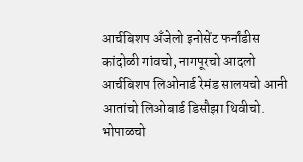आर्चबिशप अँजेलो इनोसेंट फर्नांडीस कांदोळी गांवचो, नागपूरचो आदलो आर्चबिशप लिओनार्ड रेमंड सालयचो आनी आतांचो लिओबार्ड डिसौझा थिवीचो. भोपाळचो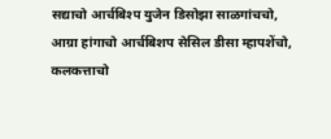सद्याचो आर्चबिश्प युजेन डिसोझा साळगांचचो, आग्रा हांगाचो आर्चबिशप सेसिल डीसा म्हापशेंचो, कलकत्ताचो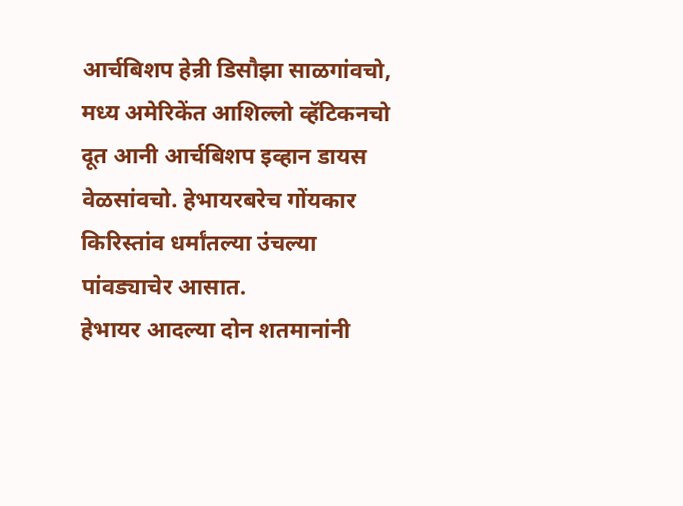आर्चबिशप हेन्री डिसौझा साळगांवचो, मध्य अमेरिकेंत आशिल्लो व्हॅटिकनचो दूत आनी आर्चबिशप इव्हान डायस वेळसांवचो. हेभायरबरेच गोंयकार किरिस्तांव धर्मांतल्या उंचल्या पांवड्याचेर आसात.
हेभायर आदल्या दोन शतमानांनी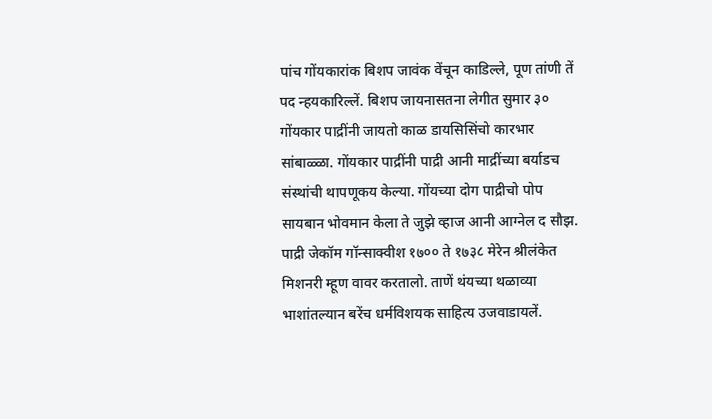पांच गोंयकारांक बिशप जावंक वेंचून काडिल्ले, पूण तांणी तें पद न्हयकारिल्लें. बिशप जायनासतना लेगीत सुमार ३० गोंयकार पाद्रींनी जायतो काळ डायसिसिंचो कारभार सांबाळ्ळा. गोंयकार पाद्रींनी पाद्री आनी माद्रींच्या बर्याडच संस्थांची थापणूकय केल्या. गोंयच्या दोग पाद्रीचो पोप सायबान भोवमान केला ते जुझे व्हाज आनी आग्नेल द सौझ. पाद्री जेकॉम गॉन्साक्वीश १७०० ते १७३८ मेरेन श्रीलंकेत मिशनरी म्हूण वावर करतालो. ताणें थंयच्या थळाव्या भाशांतल्यान बरेंच धर्मविशयक साहित्य उजवाडायलें.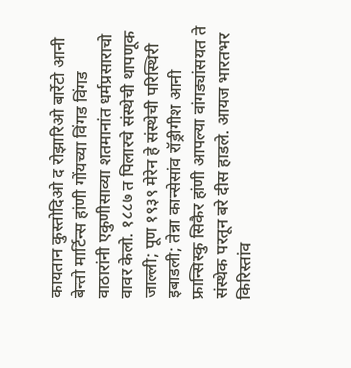कायतान कुस्तोदिओ द रोझारिओ बार्रेटो आनी बेन्तो मार्टिन्स हांणी गोंयच्या विंगड विंगड वाठारांनी एकुणीसाव्या शतमानांत धर्मप्रसाराचो वावर केलो. १८८७ त पिलारचे संस्थेची थापणूक जाल्ली; पूण १९३९ मेरेन हे संस्थेची परिस्थिरी इबाडली; तेन्ना कान्सेसांव रॉड्रीगीश आनी फ्रान्सिस्कु सिकैर हांणी आपल्या वांगड्यांसयत ते संस्थेक परतून बरे दीस हाडले. आयज भारतभर किरिस्तांव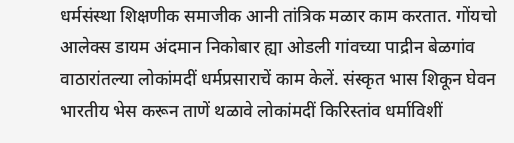धर्मसंस्था शिक्षणीक समाजीक आनी तांत्रिक मळार काम करतात. गोंयचो आलेक्स डायम अंदमान निकोबार ह्या ओडली गांवच्या पाद्रीन बेळगांव वाठारांतल्या लोकांमदीं धर्मप्रसाराचें काम केलें. संस्कृत भास शिकून घेवन भारतीय भेस करून ताणें थळावे लोकांमदीं किरिस्तांव धर्माविशीं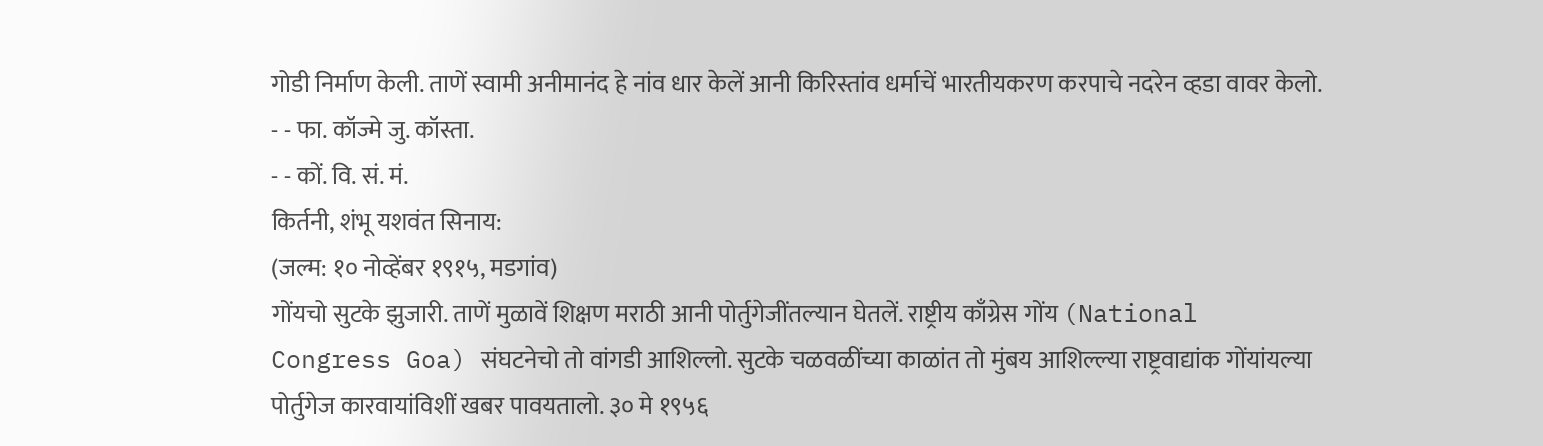गोडी निर्माण केली. ताणें स्वामी अनीमानंद हे नांव धार केलें आनी किरिस्तांव धर्माचें भारतीयकरण करपाचे नदरेन व्हडा वावर केलो.
- - फा. कॉज्मे जु. कॉस्ता.
- - कों. वि. सं. मं.
किर्तनी, शंभू यशवंत सिनाय:
(जल्म: १० नोव्हेंबर १९१५, मडगांव)
गोंयचो सुटके झुजारी. ताणें मुळावें शिक्षण मराठी आनी पोर्तुगेजींतल्यान घेतलें. राष्ट्रीय काँग्रेस गोंय (National Congress Goa) संघटनेचो तो वांगडी आशिल्लो. सुटके चळवळींच्या काळांत तो मुंबय आशिल्ल्या राष्ट्रवाद्यांक गोंयांयल्या पोर्तुगेज कारवायांविशीं खबर पावयतालो. ३० मे १९५६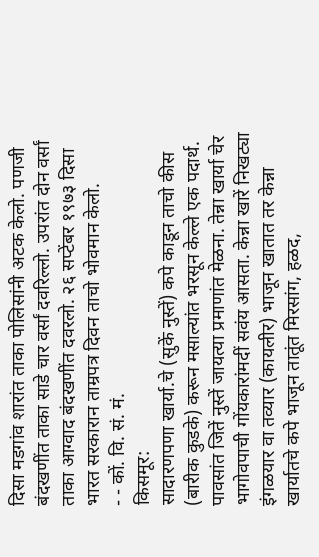दिसा मडगांव शारांत ताका पोलिसांनी अटक केलो. पणजी बंदखणींत ताका साडे चार वर्सां दवरिल्लो. उपरांत दोन वर्सां ताका आग्वाद बंदखणींत दवरलो. २६ सप्टेंबर १९७३ दिसा भारत सरकारान ताम्रपत्र दिवन ताचो भोवमान केलो.
- - कों. वि. सं. मं.
किसमूर:
सादारणपणा खार्या.चे (सुकें नुस्तें) कपे काडून ताचो कीस (बारीक कुडके) करून मसाल्यांत भरसून केल्ले एक पदार्थ.
पावसांत जितें नुस्तें जायत्या प्रमाणांत मेळना. तेन्ना खार्या चेर भागोवपाची गोंयकारांमदीं सवंय आसता. केन्ना खारें निखट्या इंगळयार वा तव्यार (कायलीर) भाजून खातात तर केन्ना खार्यातचे कपे भाजून तातूंत मिरसांग, हळद,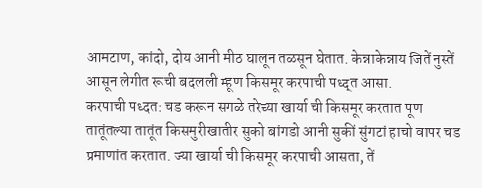आमटाण, कांदो, दोय आनी मीठ घालून तळसून घेतात. केन्नाकेन्नाय जितें नुस्तें आसून लेगीत रूची बदलली म्हूण किसमूर करपाची पध्द्त आसा.
करपाची पध्दत: चड करून सगळे तरेच्या खार्या ची किसमूर करतात पूण तातूंतल्या तातूंत किसमुरीखातीर सुको बांगडो आनी सुकीं सुंगटां हाचो वापर चड प्रमाणांत करतात. ज्या खार्या ची किसमूर करपाची आसता, तें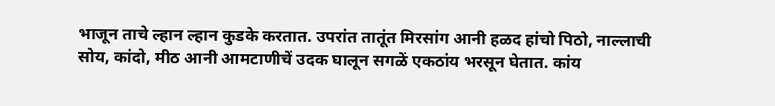भाजून ताचे ल्हान ल्हान कुडके करतात. उपरांत तातूंत मिरसांग आनी हळद हांचो पिठो, नाल्लाची सोय, कांदो, मीठ आनी आमटाणीचें उदक घालून सगळें एकठांय भरसून घेतात. कांय